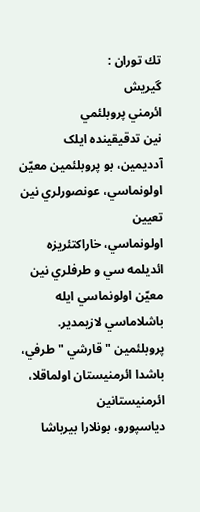تك توران :
گيريش
ائرمني پروبلئمي
نين تدقيقينده ايلک آدديمين، بو پروبلئمين معیّن اولونماسي، عونصورلري نين تعيين
اولونماسي، خاراکتئريزه ائديلمه سي و طرفلري نين معیّن اولونماسي ایله باشلاماسي لازيمدير.
پروبلئمين " قارشي " طرفي، باشدا ائرمنيستان اولماقلا، ائرمنيستانين
دياسپورو، بونلارا بيرباشا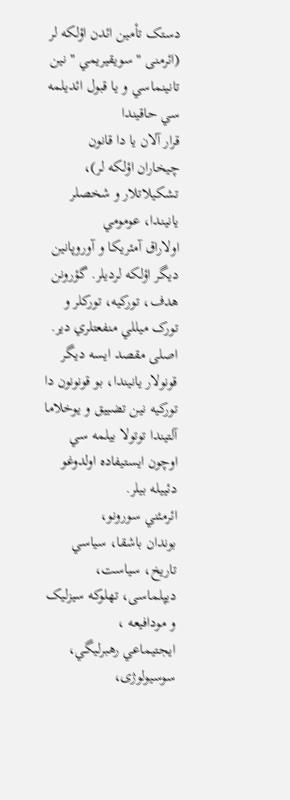دستک تأمين ائدن اؤلکه لر (ائرمنی " سويقيريمي " نين تانينماسي و يا قبول ائديلمه سي حاقيندا
قرار آلان يا دا قانون چيخاران اؤلکه لر)، تشکيلاتلار و شخصلر يانيندا، عومومي
اولاراق آمئریکا و آوروپانين ديگر اؤلکه لردیلر. گؤرونن هدف، تورکیه، تورکلر و
تورک ميللي منفعتلري دیر. اصلی مقصد ايسه ديگر قونولار يانيندا، بو قونونون دا
تورکیه نين تضییق و يوخلاما آلتيندا توتولا بيلمه سي اوچون ايستيفاده اولدوغو
دئييله بيلر.
ائرمئني سورونو،
بوندان باشقا، سياسي تاريخ، سیاست، دیپلماسی، تهلوکه سيزليک و مودافيعه ،
ايجتيماعي رهبرليگي، سوسيولوژی،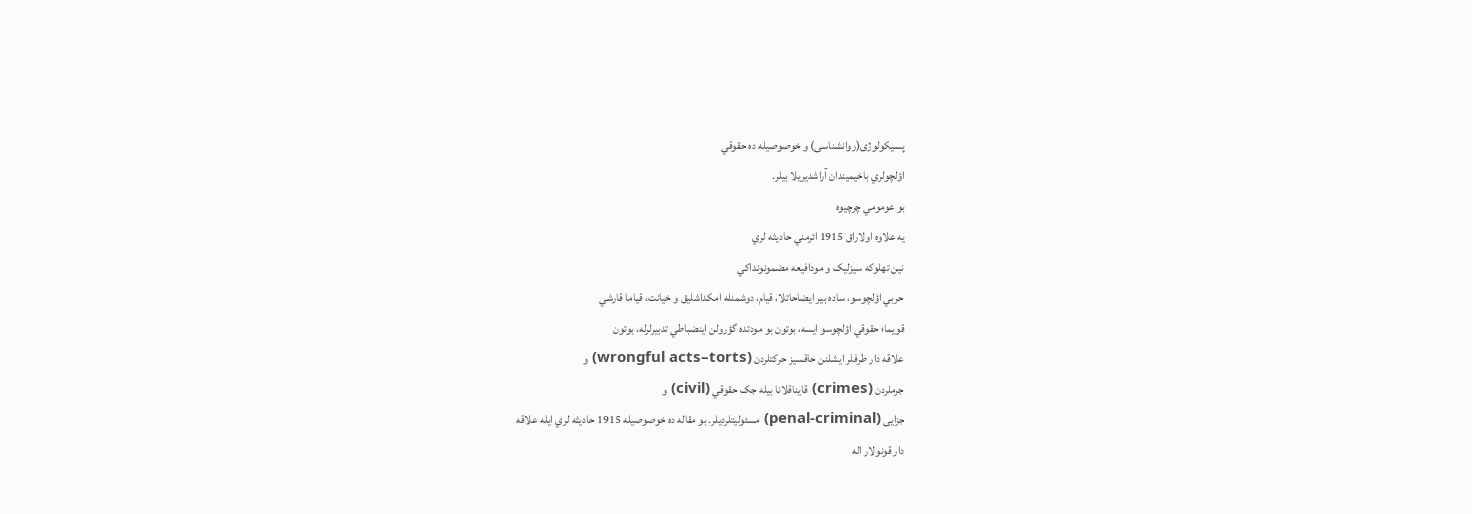پسيکولوژی(روانشناسی) و خوصوصيله ده حقوقي
اؤلچولري باخيميندان آراشديريلا بيلر.
بو عومومي چرچيوه
يه علاوه اولاراق 1915 ائرمني حاديثه لري
نين تهلوکه سيزليک و مودافيعه مضمونونداکي
حربي اؤلچوسو، ساده بير ايضاحاتلا، قيام، دوشمنله امکداشليق و خيانت، قياما قارشي
قويما؛ حقوقي اؤلچوسو ايسه، بوتون بو مودتده گؤرولن اينضباطي تدبيرلرله، بوتون
علاقه دار طرفلر ايشلنن حاقسيز حرکتلردن (wrongful acts–torts) و
جرملردن (crimes) قايناقلانا بیله جک حقوقي (civil) و
جزایی (penal-criminal) مسئوليتلردیلر. بو مقاله ده خوصوصيله 1915 حاديثه لري ايله علاقه
دار قونولار اله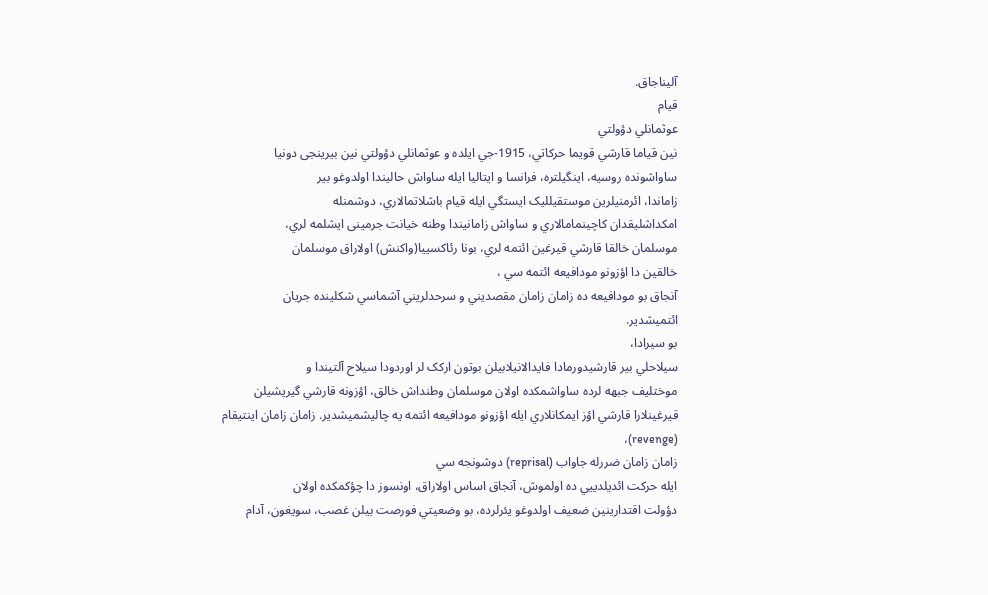آليناجاق.
قیام
عوثمانلي دؤولتي
نين قیاما قارشي قويما حرکاتي، 1915-جي ايلده و عوثمانلي دؤولتي نين بیرینجی دونيا
ساواشونده روسیه، اينگيلتره، فرانسا و ايتاليا ايله ساواش حاليندا اولدوغو بير
زاماندا، ائرمنيلرين موستقيلليک ايستگي ايله قیام باشلاتمالاري، دوشمنله
امکداشليقدان کاچينمامالاري و ساواش زامانيندا وطنه خيانت جرمینی ايشلمه لري،
موسلمان خالقا قارشي قيرغين ائتمه لري، بونا رئاکسييا(واکنش) اولاراق موسلمان
خالقين دا اؤزونو مودافيعه ائتمه سي ،
آنجاق بو مودافيعه ده زامان زامان مقصديني و سرحدلريني آشماسي شکلينده جريان
ائتميشدير.
بو سيرادا،
سیلاحلي بير قارشيدورمادا فايدالانيلابیلن بوتون ارکک لر اوردودا سیلاح آلتيندا و
موختليف جبهه لرده ساواشمکده اولان موسلمان وطنداش خالق، اؤزونه قارشي گيريشيلن
قيرغينلارا قارشي اؤز ايمکانلاري ايله اؤزونو مودافيعه ائتمه يه چاليشميشدير. زامان زامان اينتيقام (revenge)،
زامان زامان ضررله جاواب (reprisal) دوشونجه سي
ايله حرکت ائديلديیي ده اولموش، آنجاق اساس اولاراق، اونسوز دا چؤکمکده اولان
دؤولت اقتدارینین ضعیف اولدوغو يئرلرده، بو وضعيتي فورصت بيلن غصب، سويغون، آدام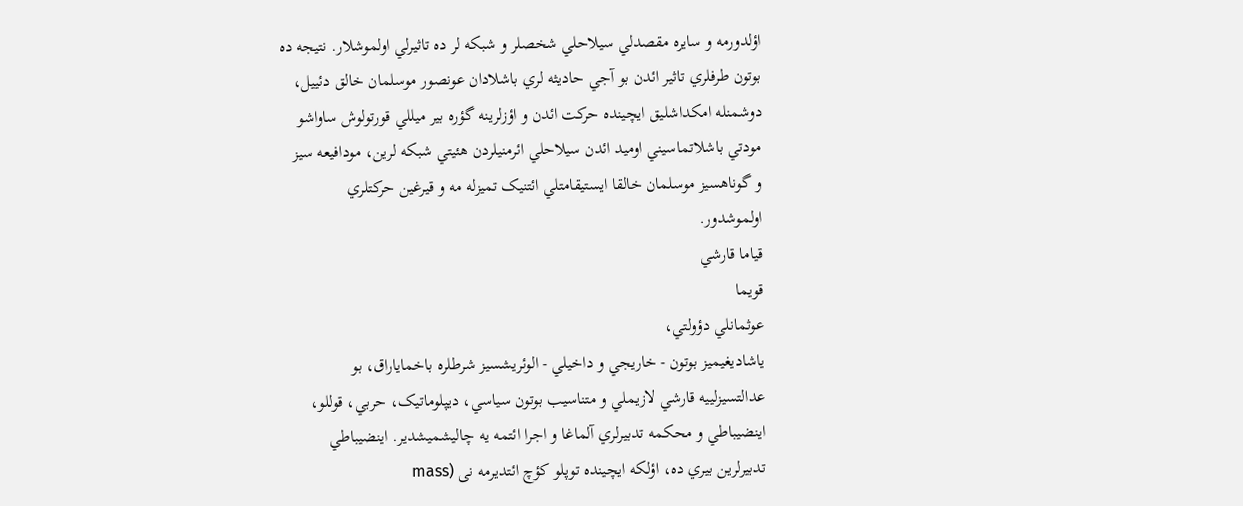اؤلدورمه و سایره مقصدلي سیلاحلي شخصلر و شبکه لر ده تاثيرلي اولموشلار. نتيجه ده
بوتون طرفلري تاثير ائدن بو آجي حاديثه لري باشلادان عونصور موسلمان خالق دئييل،
دوشمنله امکداشليق ايچينده حرکت ائدن و اؤزلرينه گؤره بير ميللي قورتولوش ساواشو
مودتي باشلاتماسيني اوميد ائدن سیلاحلي ائرمنيلردن هئيتي شبکه لرين، مودافيعه سيز
و گوناهسيز موسلمان خالقا ايستيقامتلي ائتنيک تميزله مه و قيرغين حرکتلري
اولموشدور.
قیاما قارشي
قويما
عوثمانلي دؤولتي،
ياشاديغيميز بوتون - خاريجي و داخيلي - الوئريشسيز شرطلره باخماياراق، بو
عدالتسيزلييه قارشي لازيملي و متناسيب بوتون سياسي، ديپلوماتيک، حربي، قوللو،
اينضيباطي و محکمه تدبيرلري آلماغا و اجرا ائتمه یه چاليشميشدير. اينضيباطي
تدبيرلرین بيري ده، اؤلکه ايچينده توپلو کؤچ ائتديرمه نی (mass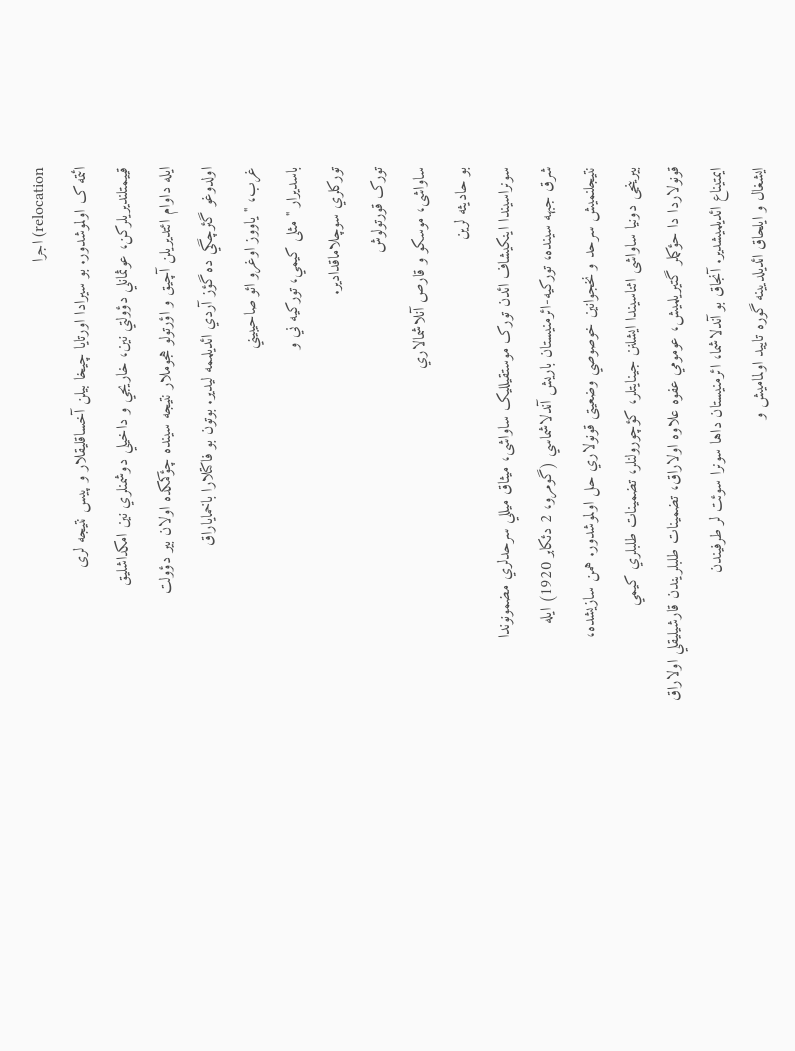relocation) اجرا
ائتمه ک اولموشدور. بو سيرادا اورتايا چيخا بيلن آخساقليقلار و پيس نتيجه لری
قييمتلنديريلرکن، عوثمانلي دؤولتي نين، خاريجي و داخيلي دوشمنلري نين امکداشليق
ايله داوام ائتديريلن آچيق و اؤرتولو هجوملار نتيجه سينده چؤکمکده اولان بير دؤولت
اولدوغو گئرچگي ده گؤز آردي ائديلممه ليدير. بوتون بو فاکتلارا باخماياراق
غرب، " ياووز اوغرو ائو صاحيبيني
باسديرار " مثلی کيمي، تورکیه ني و
تورکلري سوچلاماقدادير.
تورک قورتولوش
ساواشی، موسکو و قارص آنلاشمالاري
بو حاديثه لرين
سونراسيندا اينکيشاف ائدن تورک موستقيلليک ساواشی، میثاق ميللي سرحدلري مضمونوندا
شرق جبهه سينده، تورکیه-ائرمنيستان باريش آندلاشماسي (گومرو، 2 دئکابر 1920) ايله
نتيجلنميش سرحد و نخجوانين خوصوصي وضعیتی قونولاري حل اولموشدور. همن سازيشده،
بیرینجی دونيا ساواشی اثناسيندا ايشلنن جينايتلر، کؤچورولنلر، تضمينات طلبلري کيمي
قونولاردا دا حؤکملر گتيريلميش، عومومي عفوه علاوه اولاراق، تضمينات طلبلريندن قارشيليقلي اولاراق
ايمتيناع ائديلميشدير. آنجاق بو آندلاشما، ائرمنيستان داها سونرا سوئت لر طرفیندن
ايشغال و ايلحاق ائديلديینه گوره تایید اولمامیش و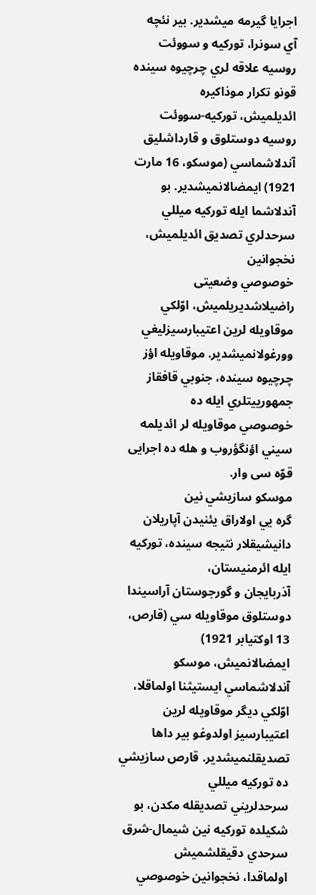اجرایا گيرمه ميشدير. بير نئچه
آي سونرا، تورکیه و سووئت روسیه علاقه لري چرچيوه سينده قونو تکرار موذاکيره
ائديلميش، تورکیه-سووئت روسیه دوستلوق و قارداشليق آندلاشماسي (موسکو، 16 مارت
1921) ايمضالانميشدير. بو آندلاشما ايله تورکیه ميللي سرحدلري تصديق ائديلميش، نخجوانين
خوصوصي وضعیتی راضيلاشديريلميش، اوّلکي موقاويله لرين اعتيبارسيزليغي
وورغولانميشدير. موقاويله اؤز چرچيوه سينده، جنوبي قافقاز جمهورييتلري ایله ده
خوصوصي موقاويله لر ائديلمه سيني اؤنگؤروب و هله ده اجرایی قوّه سی وار.
موسکو سازيشي نين
گره یي اولاراق يئنيدن آپاريلان دانيشيقلار نتيجه سينده، تورکیه ايله ائرمنيستان،
آذربايجان و گورجوستان آراسيندا دوستلوق موقاويله سي (قارص، 13 اوکتيابر 1921)
ايمضالانميش، موسکو آندلاشماسي ايستيثنا اولماقلا، اوّلکي ديگر موقاويله لرين
اعتيبارسيز اولدوغو بير داها تصديقلنميشدير. قارص سازيشي ده تورکیه ميللي
سرحدلريني تصديقله مکدن، بو شکيلده تورکیه نين شيمال-شرق سرحدي دقيقلشميش
اولماقدا، نخجوانين خوصوصي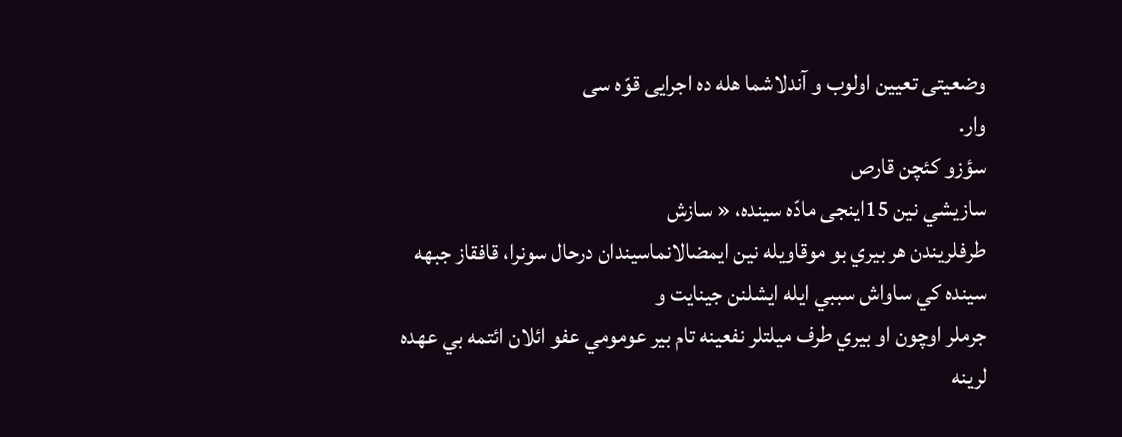وضعیتی تعیین اولوب و آندلاشما هله ده اجرایی قوّه سی
وار.
سؤزو کئچن قارص
سازيشي نين 15اینجی مادّه سينده، « سازش
طرفلریندن هر بيري بو موقاويله نين ايمضالانماسيندان درحال سونرا، قافقاز جبهه
سينده کي ساواش سببي ايله ايشلنن جينايت و
جرملر اوچون او بيري طرف میلتلر نفعینه تام بير عومومي عفو ائلان ائتمه بي عهده
لرينه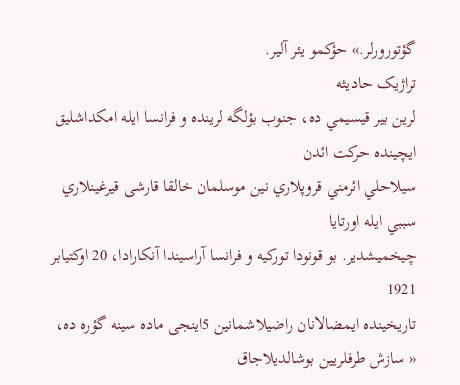گؤتورورلر.» حؤکمو يئر آلير.
تراژيک حاديثه
لرين بير قيسيمي ده، جنوب بؤلگه لرينده و فرانسا ايله امکداشليق ايچينده حرکت ائدن
سیلاحلي ائرمني قروپلاري نين موسلمان خالقا قارشی قيرغينلاري سببي ايله اورتايا
چيخميشدير. بو قونودا تورکیه و فرانسا آراسيندا آنکارادا، 20 اوکتيابر 1921
تاريخينده ايمضالانان راضيلاشمانين 5اینجی ماده سينه گؤره ده، « سازش طرفلریین بوشالديلاجاق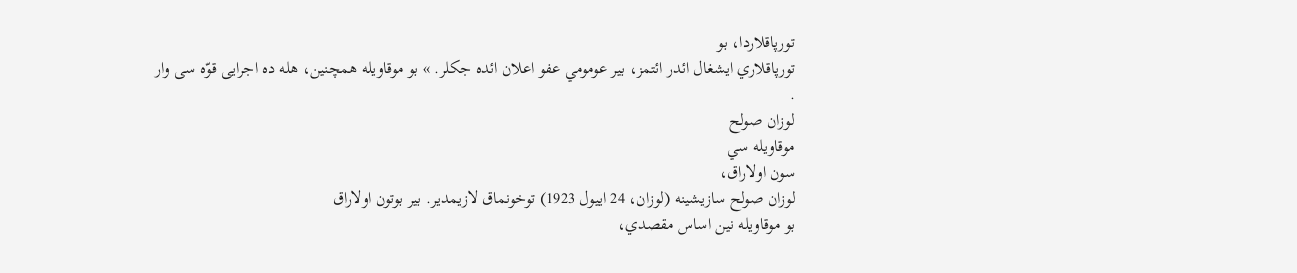تورپاقلاردا، بو
تورپاقلاري ايشغال ائدر ائتمز، بير عومومي عفو اعلان ائده جکلر. » بو موقاويله همچنين، هله ده اجرایی قوّه سی وار
.
لوزان صولح
موقاويله سي
سون اولاراق،
لوزان صولح سازيشينه (لوزان، 24 اييول 1923) توخونماق لازيمدير. بير بوتون اولاراق
بو موقاويله نين اساس مقصدي،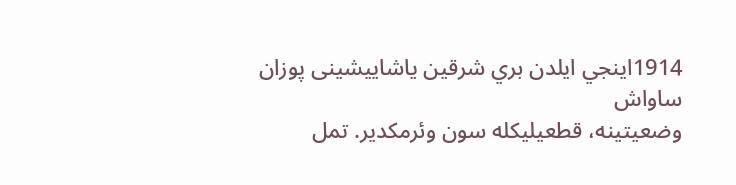1914اینجي ايلدن بري شرقين یاشاییشینی پوزان ساواش
وضعيتينه، قطعيليکله سون وئرمکدير. تمل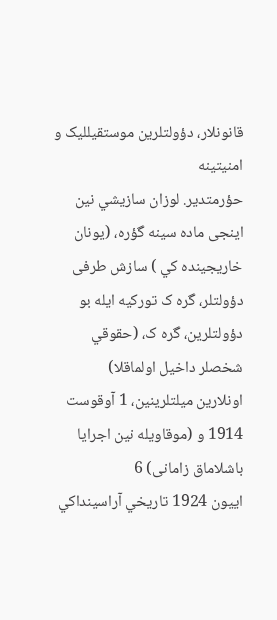قانونلار، دؤولتلرين موستقيلليک و امنیتینه
حؤرمتدير. لوزان سازيشي نين اینجی ماده سينه گؤره، (يونان خاريجينده کي ) سازش طرفی
دؤولتلر، گره ک تورکیه ايله بو دؤولتلرين، گره ک، (حقوقي شخصلر داخيل اولماقلا)
اونلارين میلتلرینين، 1 آوقوست 1914 و (موقاويله نين اجرایا باشلاماق زامانی) 6
اييون 1924 تاريخي آراسينداکي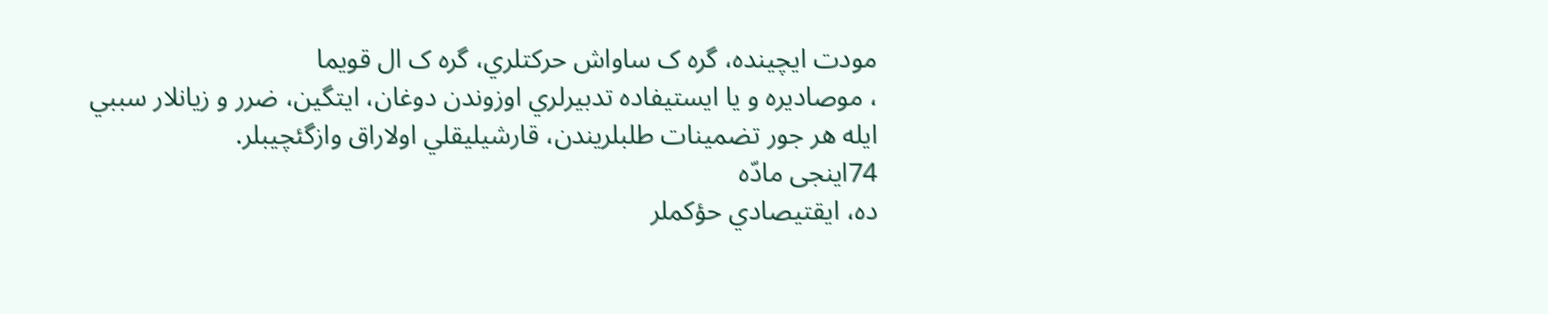مودت ايچينده، گره ک ساواش حرکتلري، گره ک ال قويما
، موصاديره و يا ايستيفاده تدبيرلري اوزوندن دوغان، ايتگين، ضرر و زيانلار سببي
ايله هر جور تضمينات طلبلريندن، قارشيليقلي اولاراق وازگئچیبلر.
74اینجی مادّه
ده، ايقتيصادي حؤکملر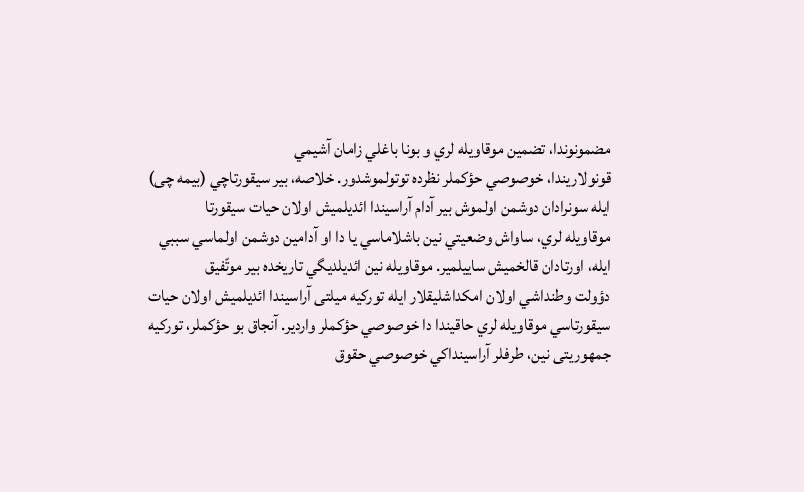مضمونوندا، تضمین موقاويله لري و بونا باغلي زامان آشيمي
قونولاريندا، خوصوصي حؤکملر نظرده توتولموشدور. خلاصه، بير سيقورتاچي (بیمه چی)
ايله سونرادان دوشمن اولموش بير آدام آراسيندا ائديلميش اولان حيات سيقورتا
موقاويله لري، ساواش وضعيتي نين باشلاماسي يا دا او آدامين دوشمن اولماسي سببي
ايله، اورتادان قالخميش ساييلمير. موقاويله نين ائديلديگي تاريخده بير موتّفيق
دؤولت وطنداشي اولان امکداشليقلار ايله تورکیه میلتی آراسيندا ائديلميش اولان حيات
سيقورتاسي موقاويله لري حاقيندا دا خوصوصي حؤکملر واردير. آنجاق بو حؤکملر، تورکیه
جمهوریتی نين، طرفلر آراسينداکي خوصوصي حقوق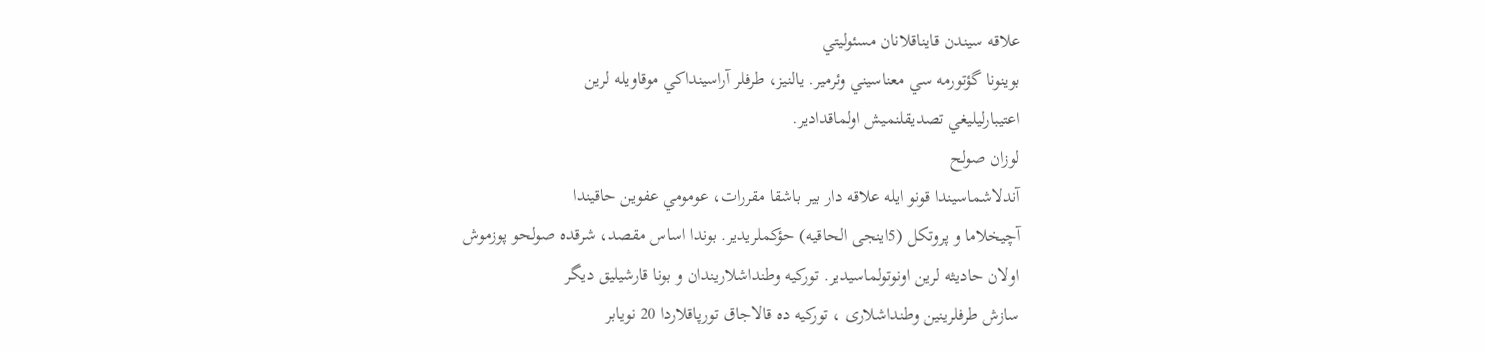علاقه سيندن قايناقلانان مسئوليتي
بوينونا گؤتورمه سي معناسيني وئرمير. يالنيز، طرفلر آراسينداکي موقاويله لرين
اعتيبارليليغي تصديقلنميش اولماقدادير.
لوزان صولح
آندلاشماسيندا قونو ايله علاقه دار بير باشقا مقررات، عومومي عفوین حاقيندا
آچيخلاما و پروتکل (5اینجی الحاقیه) حؤکملريدير. بوندا اساس مقصد، شرقده صولحو پوزموش
اولان حاديثه لرين اونوتولماسيدير. تورکیه وطنداشلاريندان و بونا قارشيليق ديگر
سازش طرفلرینین وطنداشلاری ، تورکیه ده قالاجاق تورپاقلاردا 20 نويابر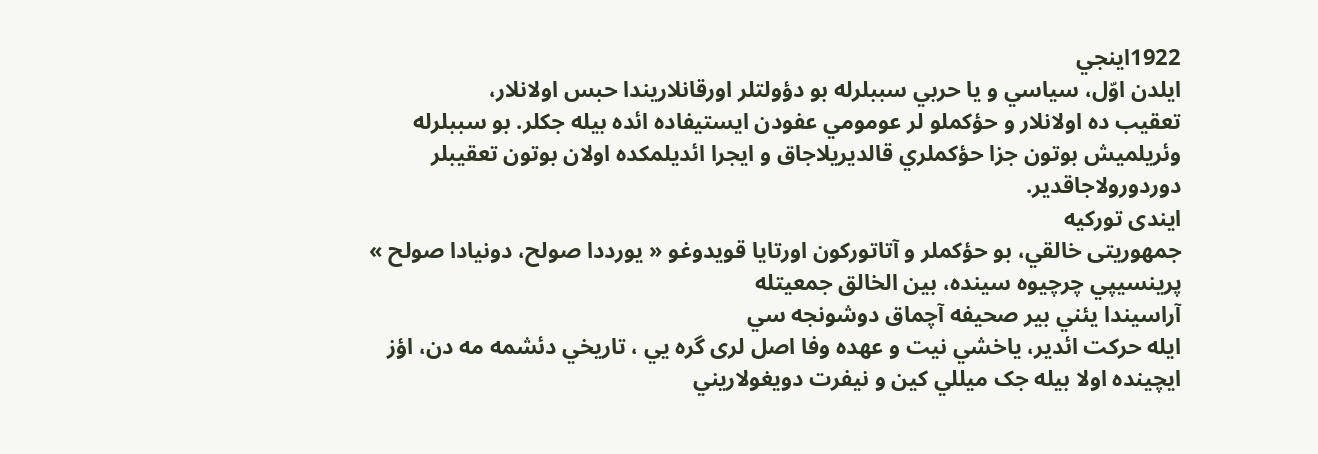1922اینجي
ايلدن اوّل، سياسي و يا حربي سببلرله بو دؤولتلر اورقانلاریندا حبس اولانلار،
تعقیب ده اولانلار و حؤکملو لر عومومي عفودن ايستيفاده ائده بیله جکلر. بو سببلرله
وئريلميش بوتون جزا حؤکملري قالديريلاجاق و ايجرا ائديلمکده اولان بوتون تعقیبلر
دوردورولاجاقدير.
ایندی تورکیه
جمهوریتی خالقي، بو حؤکملر و آتاتورکون اورتايا قويدوغو « يورددا صولح، دونيادا صولح » پرينسيپي چرچيوه سينده، بين الخالق جمعيتله
آراسيندا يئني بير صحيفه آچماق دوشونجه سي
ايله حرکت ائدیر، ياخشي نيت و عهده وفا اصل لری گره یي ، تاريخي دئشمه مه دن، اؤز
ايچينده اولا بيله جک ميللي کين و نيفرت دويغولاريني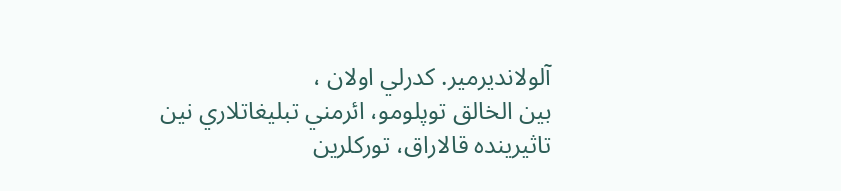آلولاندیرمیر. کدرلي اولان ،
بين الخالق توپلومو، ائرمني تبليغاتلاري نين تاثيرينده قالاراق، تورکلرين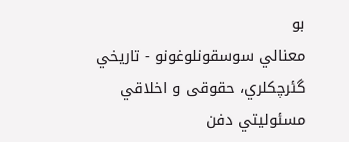بو
معنالي سوسقونلوغونو - تاريخي گئرچکلري، حقوقی و اخلاقي مسئوليتي دفن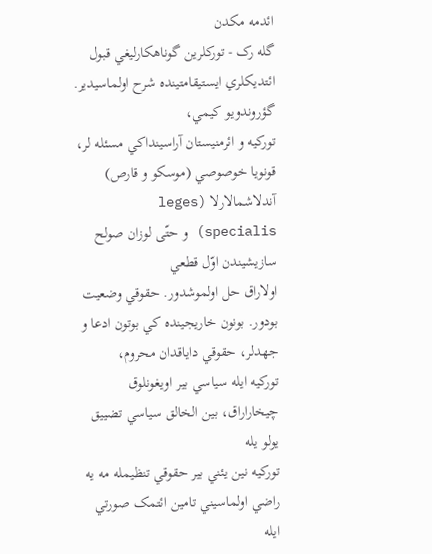ائدمه مکدن
گله رک - تورکلرين گوناهکارليغي قبول ائتديکلري ايستيقامتينده شرح اولماسيدير.
گؤروندويو کيمي،
تورکیه و ائرمنيستان آراسينداکي مسئله لر، قونويا خوصوصي (موسکو و قارص)
آندلاشمالارلا (leges
specialis) و حتّی لوزان صولح سازيشيندن اوّل قطعي
اولاراق حل اولموشدور. حقوقي وضعيت بودور. بونون خاريجينده کي بوتون ادعا و جهدلر، حقوقي داياقدان محروم،
تورکیه ايله سياسي بير اويغونلوق چيخاراراق، بين الخالق سياسي تضییق يولو يله
تورکیه نين يئني بير حقوقي تنظيمله مه يه راضي اولماسيني تامين ائتمک صورتي ايله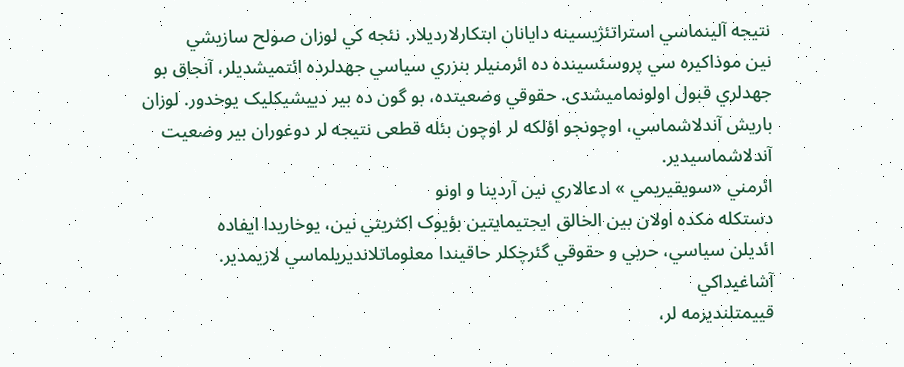نتيجه آلينماسي استراتئژیسینه دایانان ابتکارلارديلار. نئجه کي لوزان صولح سازيشي
نين موذاکیره سي پروسئسينده ده ائرمنيلر بنزري سياسي جهدلرده ائتميشدیلر، آنجاق بو
جهدلري قبول اولونمامیشدی. حقوقي وضعيتده، بو گون ده بير دييشيکليک يوخدور. لوزان
باريش آندلاشماسي، اوچونجو اؤلکه لر اوچون بئله قطعی نتيجه لر دوغوران بير وضعیت
آندلاشماسيدير.
ائرمني «سويقيريمي » ادعالاري نين آردينا و اونو
دستکله مکده اولان بين الخالق ايجتيمايتين بؤيوک اکثريتي نين، يوخاريدا ايفاده
ائديلن سياسي، حربي و حقوقي گئرچکلر حاقيندا معلوماتلانديريلماسي لازيمدير.
آشاغيداکي
قييمتلنديرمه لر،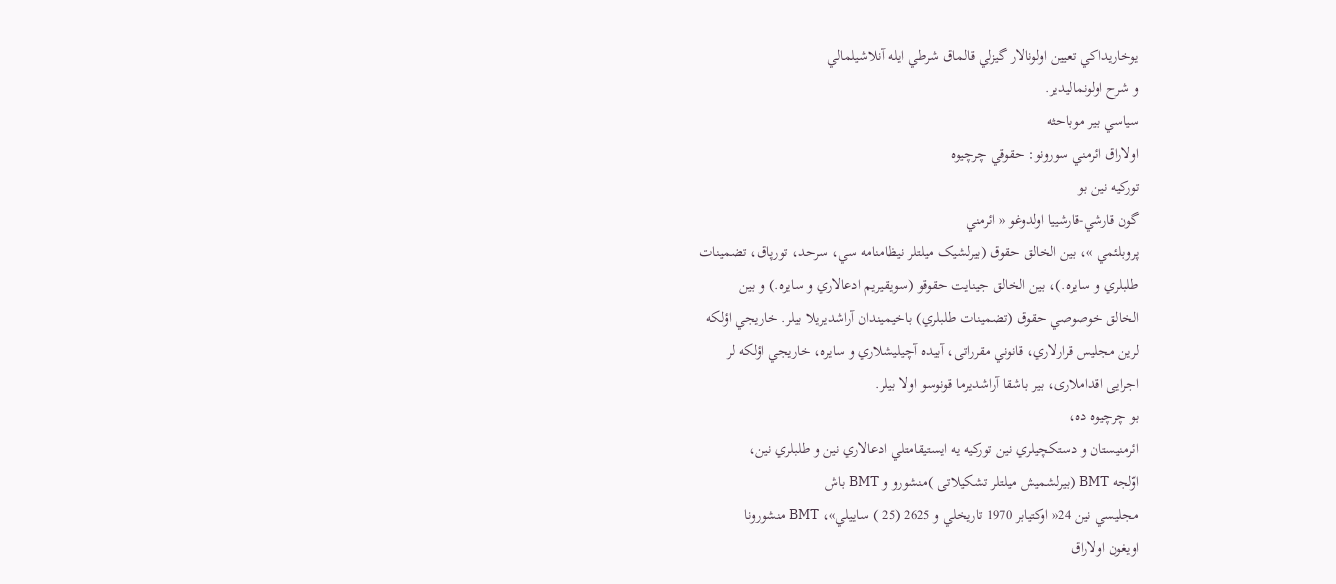يوخاريداکي تعیین اولونالار گيزلي قالماق شرطي ايله آنلاشيلمالي
و شرح اولونماليدير.
سياسي بير موباحثه
اولاراق ائرمني سورونو: حقوقي چرچيوه
تورکیه نين بو
گون قارشي-قارشييا اولدوغو « ائرمني
پروبلئمي »، بين الخالق حقوق (بیرلشیک میلتلر نيظامنامه سي، سرحد، تورپاق، تضمينات
طلبلري و سایره.)، بين الخالق جينايت حقوقو (سويقيريم ادعالاري و سایره.) و بين
الخالق خوصوصي حقوق (تضمينات طلبلري) باخیمیندان آراشديريلا بيلر. خاريجي اؤلکه
لرين مجلیس قرارلاري، قانوني مقرراتی، آبيده آچيليشلاري و سایره، خاريجي اؤلکه لر
اجرایی اقداملاری، بير باشقا آراشديرما قونوسو اولا بيلر.
بو چرچيوه ده،
ائرمنيستان و دستکچيلري نين تورکیه يه ايستيقامتلي ادعالاري نين و طلبلري نين،
اوّلجه BMT (بیرلشمیش میلتلر تشکیلاتی )منشورو و BMT باش
مجليسي نين 24« اوکتيابر 1970 تاريخلي و 2625 (25 ) سايیلي»، BMT منشورونا
اويغون اولاراق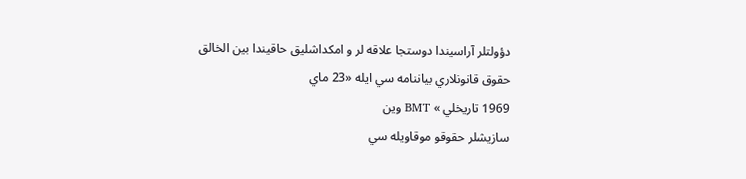دؤولتلر آراسيندا دوستجا علاقه لر و امکداشليق حاقيندا بين الخالق
حقوق قانونلاري بياننامه سي ايله «23 ماي
1969 تاريخلي » BMT وین
سازيشلر حقوقو موقاويله سي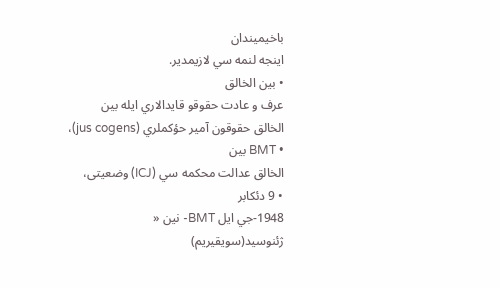باخيميندان
اینجه لنمه سي لازيمدير.
• بين الخالق
عرف و عادت حقوقو قايدالاري ايله بين
الخالق حقوقون آمير حؤکملري (jus cogens)،
• BMT بين
الخالق عدالت محکمه سي (ICJ) وضعیتی،
• 9 دئکابر
1948-جي ايل BMT- نين « ژئنوسيد(سویقیریم)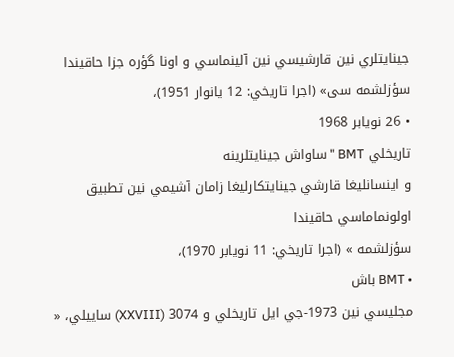جينايتلري نين قارشيسي نين آلينماسي و اونا گؤره جزا حاقيندا سؤزلشمه سی» (اجرا تاريخي: 12 يانوار 1951)،
• 26 نويابر 1968
تاريخلي BMT " ساواش جينايتلرينه
و اينسانليغا قارشي جينايتکارليغا زامان آشيمي نين تطبیق اولونماماسي حاقيندا
سؤزلشمه » (اجرا تاريخي: 11 نويابر 1970)،
• BMT باش
مجليسي نين 1973-جي ايل تاريخلي و 3074 (XXVIII) سايیلي، «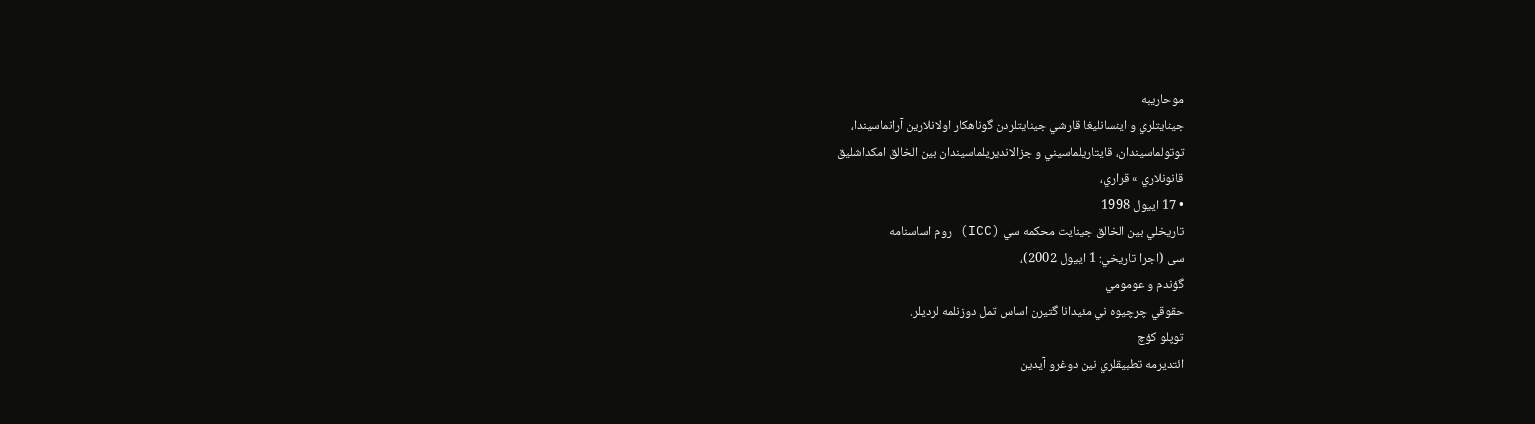موحاريبه
جينايتلري و اينسانليغا قارشي جينايتلردن گوناهکار اولانلارين آرانماسيندا،
توتولماسيندان، قايتاريلماسيني و جزالانديريلماسيندان بين الخالق امکداشليق
قانونلاري » قراري،
• 17 اييول 1998
تاريخلي بين الخالق جينايت محکمه سي (ICC) روم اساسنامه
سی (اجرا تاريخي: 1 اييول 2002)،
گؤندم و عومومي
حقوقي چرچيوه ني مئيدانا گتيرن اساس تمل دوزنلمه لرديلر.
توپلو کؤچ
ائتديرمه تطبیقلري نين دوغرو آيدين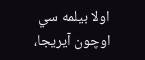اولا بيلمه سي اوچون آيريجا،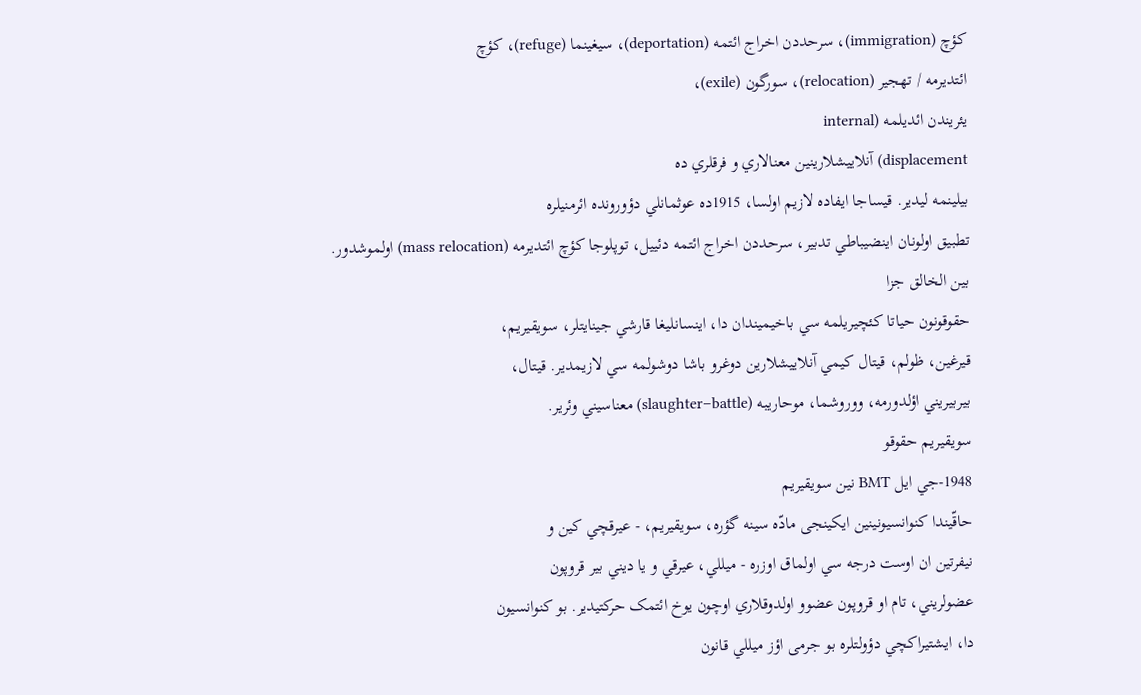کؤچ (immigration)، سرحددن اخراج ائتمه (deportation)، سيغينما (refuge)، کؤچ
ائتديرمه / تهجير (relocation)، سورگون (exile)،
يئريندن ائديلمه (internal
displacement) آنلاييشلارينين معنالاري و فرقلري ده
بيلينمه ليدير. قيساجا ايفاده لازيم اولسا، 1915ده عوثمانلي دؤورونده ائرمنيلره
تطبیق اولونان اينضيباطي تدبير، سرحددن اخراج ائتمه دئييل، توپلوجا کؤچ ائتديرمه (mass relocation) اولموشدور.
بين الخالق جزا
حقوقونون حياتا کئچيريلمه سي باخيميندان دا، اينسانليغا قارشي جينايتلر، سويقيريم،
قيرغين، ظولم، قیتال کيمي آنلاييشلارين دوغرو باشا دوشولمه سي لازيمدير. قيتال،
بيربيريني اؤلدورمه، ووروشما، موحاريبه (slaughter–battle) معناسيني وئریر.
سويقيريم حقوقو
1948-جي ايل BMT نين سويقيريم
حاقّيندا کنوانسیونینین ایکینجی مادّه سينه گؤره، سويقيريم، - عيرقچي کين و
نيفرتين ان اوست درجه سي اولماق اوزره - ميللي، عيرقي و يا ديني بير قروپون
عضولريني، تام او قروپون عضوو اولدوقلاري اوچون يوخ ائتمک حرکتيدير. بو کنوانسیون
دا، ايشتيراکچي دؤولتلره بو جرمی اؤز ميللي قانون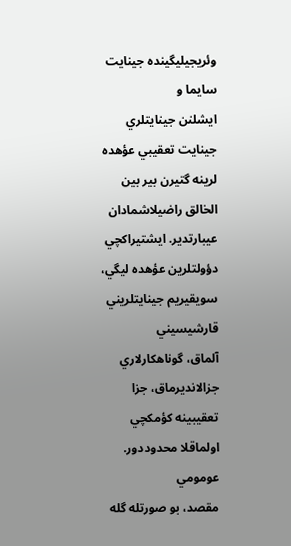وئريجيليگينده جينايت سايما و
ايشلنن جينايتلري جينايت تعقيبي عؤهده لرينه گتيرن بير بين الخالق راضيلاشمادان
عيبارتدير. ايشتيراکچي دؤولتلرين عؤهده ليگي، سويقيريم جينايتلريني قارشيسيني
آلماق، گوناهکارلاري جزالانديرماق، جزا تعقیبینه کؤمکچي اولماقلا محدوددور. عومومي
مقصد، بو صورتله گله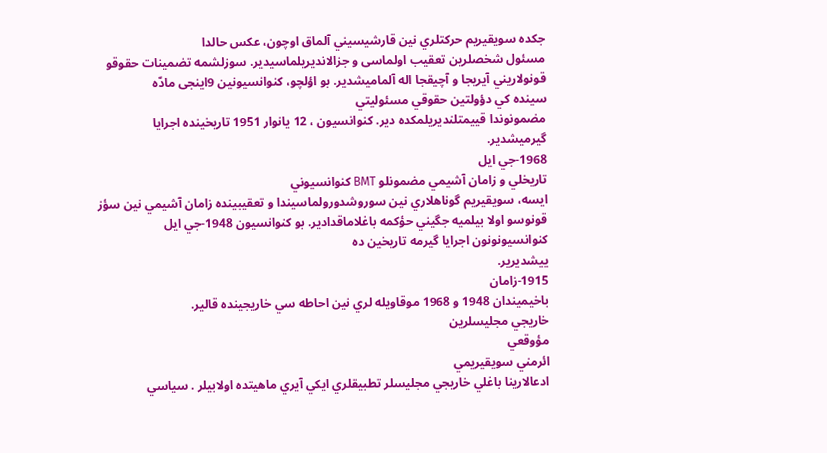جکده سويقيريم حرکتلري نين قارشيسيني آلماق اوچون، عکس حالدا
مسئول شخصلرين تعقیب اولماسی و جزالانديريلماسيدير. سوزلشمه تضمينات حقوقو
قونولاريني آيريجا و آچيقجا اله آلماميشدير. بو اؤلچو، کنوانسیونين 9اینجی مادّه
سينده کي دؤولتين حقوقي مسئوليتي
مضمونوندا قييمتلنديريلمکده دير. کنوانسیون ، 12 يانوار 1951 تاريخينده اجرایا
گيرميشدير.
1968-جي ايل
تاريخلي و زامان آشيمي مضمونلو BMT کنوانسیوني
ايسه، سويقيريم گوناهلاري نين سوروشدورولماسيندا و تعقیبینده زامان آشيمي نين سؤز
قونوسو اولا بيلميه جگيني حؤکمه باغلاماقدادير. بو کنوانسیون 1948-جي ايل
کنوانسیونونون اجرایا گیرمه تاریخین ده
ییشدیریر.
1915-زامان
باخيميندان 1948 و 1968 موقاويله لري نين احاطه سي خاريجينده قالير.
خاريجي مجلیسلرين
مؤوقعي
ائرمني سويقيريمي
ادعالارينا باغلي خاريجي مجلیسلر تطبیقلري ايکي آيري ماهیتده اولابیلر . سياسي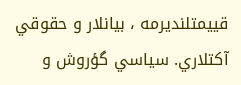قييمتلنديرمه ، بيانلار و حقوقي آکتلاري. سياسي گؤروش و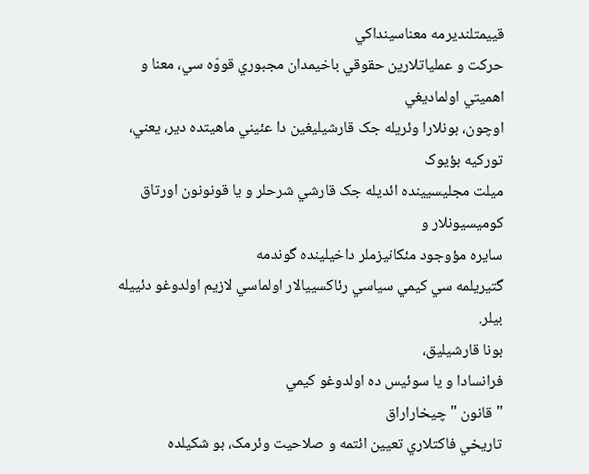قييمتلنديرمه معناسينداکي
حرکت و عملياتلارين حقوقي باخيمدان مجبوري قووّه سي، معنا و اهميتي اولماديغي
اوچون، بونلارا وئريله جک قارشيليغين دا عئيني ماهيتده دیر، يعني، تورکیه بؤیوک
میلت مجلیسیینده ائديله جک قارشي شرحلر و يا قونونون اورتاق کومیسیونلار و
سایره مؤوجود مئکانيزملر داخيلينده گوندمه
گتيريلمه سي کيمي سياسي رئاکسييالار اولماسي لازيم اولدوغو دئييله بيلر.
بونا قارشيليق،
فرانسادا و يا سوئیس ده اولدوغو کيمي
" قانون " چيخاراراق
تاريخي فاکتلاري تعيين ائتمه و صلاحیت وئرمک، بو شکيلده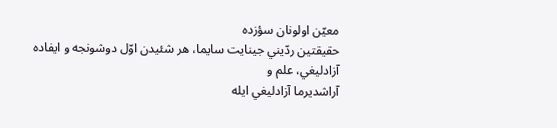معیّن اولونان سؤزده
حقيقتين ردّيني جينايت سايما، هر شئيدن اوّل دوشونجه و ايفاده آزادليغي، علم و
آراشديرما آزادليغي ايله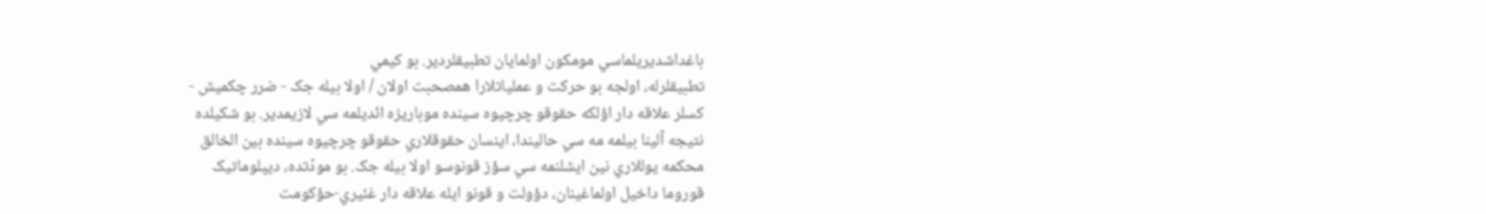باغداشديريلماسي مومکون اولمايان تطبیقلردير. بو کيمي
تطبیقلرله، اولجه بو حرکت و عملياتلارا همصحبت اولان / اولا بيله جک - ضرر چکميش -
کسلر علاقه دار اؤلکه حقوقو چرچيوه سينده موباريزه ائديلمه سي لازيمدير. بو شکيلده
نتيجه آلينا بيلمه مه سي حاليندا، اينسان حقوقلاري حقوقو چرچيوه سينده بين الخالق
محکمه يوللاري نين ايشلنمه سي سؤز قونوسو اولا بيله جک. بو مودّتده، ديپلوماتيک
قوروما داخيل اولماغینان، دؤولت و قونو ايله علاقه دار غئيري-حؤکومت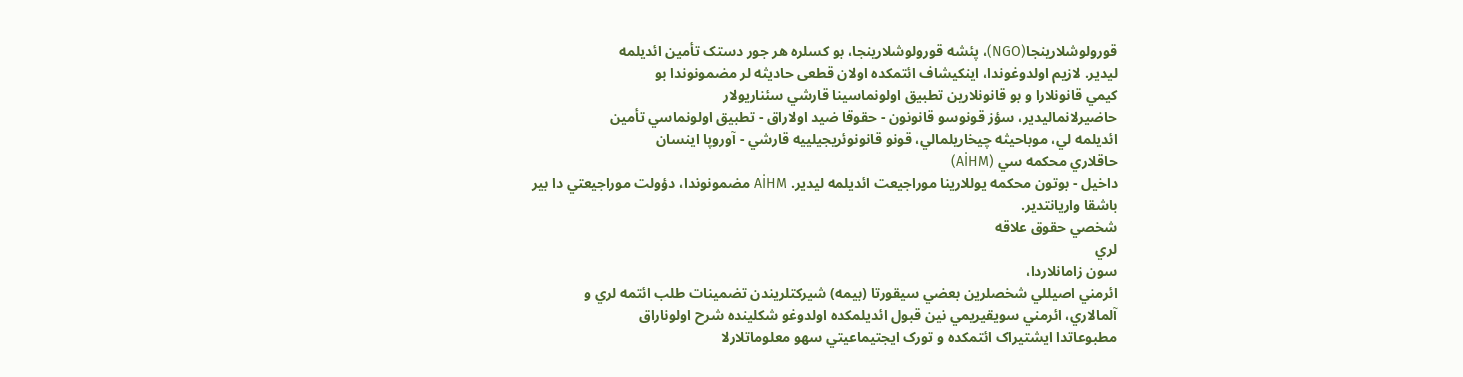قورولوشلارينجا(NGO)، پئشه قورولوشلارينجا، بو کسلره هر جور دستک تأمين ائديلمه
ليدير. لازيم اولدوغوندا، اينکيشاف ائتمکده اولان قطعی حاديثه لر مضمونوندا بو
کيمي قانونلارا و بو قانونلارين تطبیق اولونماسينا قارشي سئناریولار
حاضيرلانماليدير، سؤز قونوسو قانونون - حقوقا ضيد اولاراق - تطبیق اولونماسي تأمين
ائديلمه لي، موباحيثه چيخاريلمالي، قونو قانونوئريجيلييه قارشي - آوروپا اينسان
حاقلاري محکمه سي (AİHM)
داخيل - بوتون محکمه يوللارينا موراجيعت ائديلمه ليدير. AİHM مضمونوندا، دؤولت موراجيعتي دا بير
باشقا واريانتدير.
شخصي حقوق علاقه
لري
سون زامانلاردا،
ائرمني اصيللي شخصلرين بعضي سيقورتا (بیمه) شيرکتلريندن تضمینات طلب ائتمه لري و
آلمالاري، ائرمني سويقيريمي نين قبول ائديلمکده اولدوغو شکلينده شرح اولوناراق
مطبوعاتدا ايشتيراک ائتمکده و تورک ايجتيماعيتي سهو معلوماتلارلا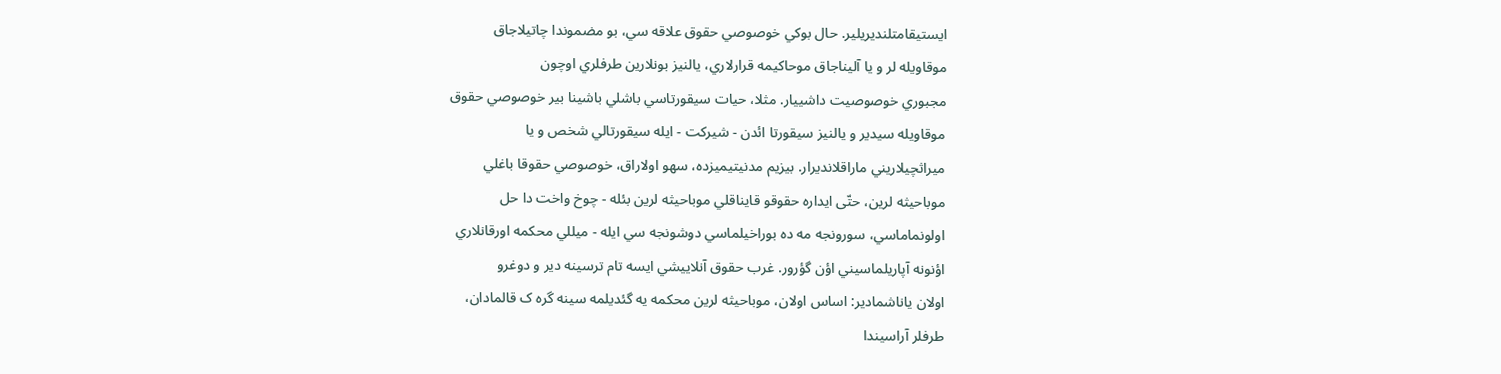ايستيقامتلنديريلير. حال بوکي خوصوصي حقوق علاقه سي، بو مضموندا چاتيلاجاق
موقاويله لر و يا آليناجاق موحاکيمه قرارلاري، يالنيز بونلارين طرفلري اوچون
مجبوري خوصوصيت داشييار. مثلا، حيات سيقورتاسي باشلي باشينا بير خوصوصي حقوق
موقاويله سيدير و يالنيز سيقورتا ائدن - شيرکت - ايله سيقورتالي شخص و يا
ميراثچيلاريني ماراقلانديرار. بيزيم مدنيتيميزده، سهو اولاراق، خوصوصي حقوقا باغلي
موباحيثه لرين، حتّی ايداره حقوقو قايناقلي موباحيثه لرين بئله - چوخ واخت دا حل
اولونماماسي، سورونجه مه ده بوراخيلماسي دوشونجه سي ايله - ميللي محکمه اورقانلاري
اؤنونه آپاريلماسيني اؤن گؤرور. غرب حقوق آنلاييشي ايسه تام ترسينه دير و دوغرو
اولان ياناشمادير: اساس اولان، موباحيثه لرين محکمه يه گئديلمه سينه گره ک قالمادان،
طرفلر آراسيندا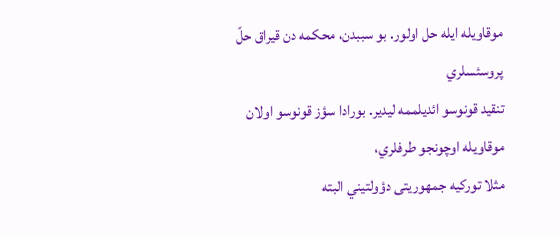موقاويله ايله حل اولور. بو سببدن، محکمه دن قیراق حلّ پروسئسلري
تنقيد قونوسو ائديلممه ليدير. بورادا سؤز قونوسو اولان موقاويله اوچونجو طرفلري،
مثلا تورکیه جمهوریتی دؤولتيني البته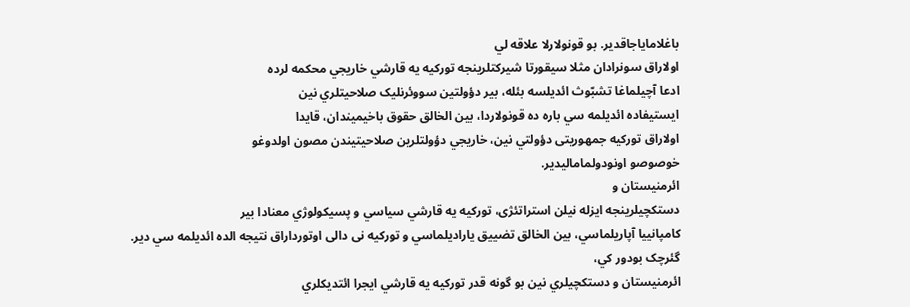باغلاماياجاقدير. بو قونولارلا علاقه لي
اولاراق سونرادان مثلا سيقورتا شيرکتلرينجه تورکیه يه قارشي خاريجي محکمه لرده
ادعا آچيلماغا تشبّوث ائديلسه بئله، بير دؤولتين سووئرنليک صلاحيتلري نين
ايستيفاده ائديلمه سي باره ده قونولاردا، بين الخالق حقوق باخيميندان، قايدا
اولاراق تورکیه جمهوریتی دؤولتي نين، خاريجي دؤولتلرين صلاحیتیندن مصون اولدوغو
خوصوصو اونودولماماليدير.
ائرمنيستان و
دستکچيلرينجه ايزله نيلن استراتئژی، تورکیه يه قارشي سياسي و پسيکولوژي معنادا بير
کامپانييا آپاريلماسي، بين الخالق تضییق ياراديلماسي و تورکیه نی دالی اوتورداراق نتيجه الده ائديلمه سي دیر.
گئرچک بودور کي،
ائرمنيستان و دستکچيلري نين بو گونه قدر تورکیه يه قارشي ايجرا ائتديکلري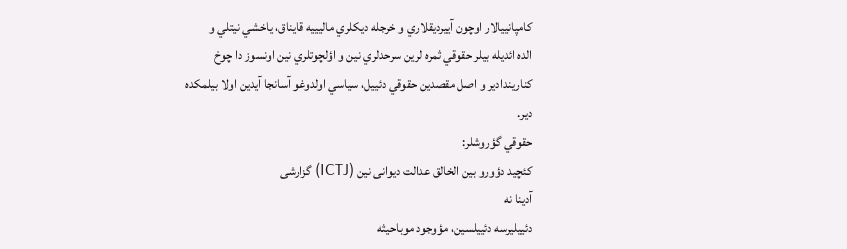کامپانييالار اوچون آييرديقلاري و خرجله ديکلري ماليييه قايناق، ياخشي نيتلي و
الده ائديله بيلر حقوقي ثمره لرين سرحدلري نين و اؤلچوتلري نين اونسوز دا چوخ
کناريندادير و اصل مقصدين حقوقي دئييل، سياسي اولدوغو آسانجا آيدين اولا بيلمکده
دير.
حقوقي گؤروشلر:
کئچيد دؤورو بين الخالق عدالت دیوانی نین (ICTJ) گزارشی
آدينا نه
دئييليرسه دئييلسين، مؤوجود موباحیثه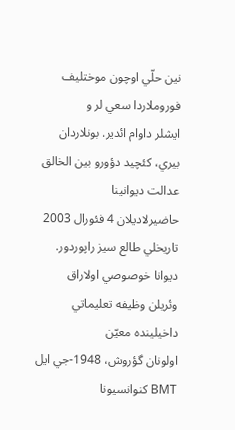نين حلّي اوچون موختليف فوروملاردا سعي لر و
ايشلر داوام ائدير. بونلاردان بيري، کئچيد دؤورو بين الخالق عدالت دیوانینا
حاضيرلاديلان 4 فئورال 2003 تاريخلي طالع سيز راپوردور. دیوانا خوصوصي اولاراق
وئريلن وظيفه تعليماتي داخيلينده معیّن
اولونان گؤروش، 1948-جي ايل BMT کنوانسیونا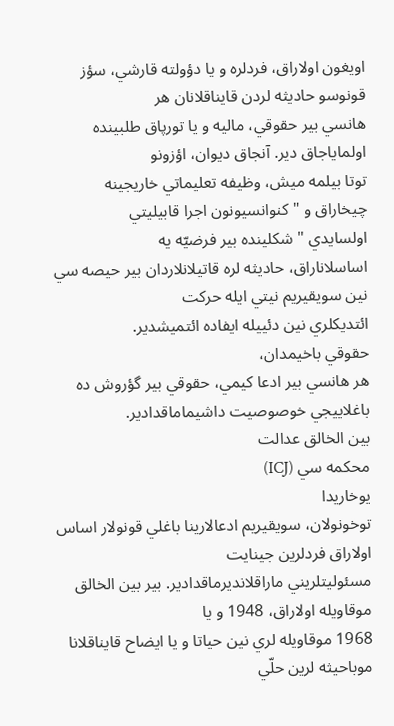اويغون اولاراق، فردلره و يا دؤولته قارشي، سؤز قونوسو حاديثه لردن قايناقلانان هر
هانسي بير حقوقي، ماليه و يا تورپاق طلبينده اولمایاجاق دیر. آنجاق دیوان، اؤزونو
توتا بيلمه ميش، وظيفه تعليماتي خاريجينه
چيخاراق و " کنوانسیونون اجرا قابيليتي
اولسايدي " شکلينده بير فرضيّه يه
اساسلاناراق، حاديثه لره قاتيلانلاردان بير حيصه سي نين سويقيريم نيتي ايله حرکت
ائتديکلري نين دئييله ايفاده ائتميشدير.
حقوقي باخيمدان،
هر هانسي بير ادعا کيمي، حقوقي بير گؤروش ده باغلاييجي خوصوصيت داشيماماقدادير.
بين الخالق عدالت
محکمه سي (ICJ)
يوخاريدا
توخونولان، سويقيريم ادعالارينا باغلي قونولار اساس اولاراق فردلرين جينايت
مسئوليتلريني ماراقلانديرماقدادير. بير بين الخالق موقاويله اولاراق، 1948 و يا
1968 موقاويله لري نين حياتا و يا ايضاح قايناقلانا موباحیثه لرين حلّي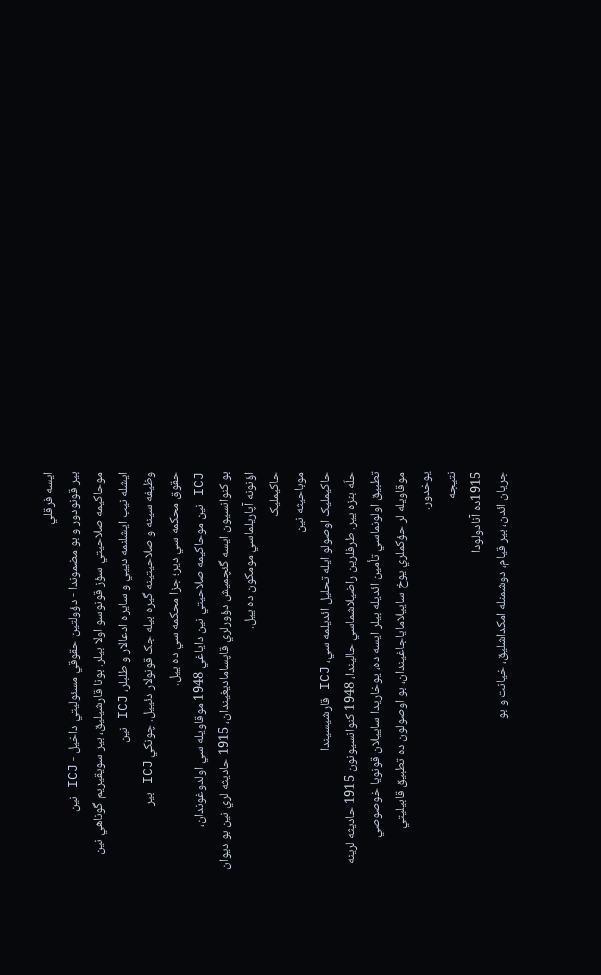ايسه فرقلي
بير قونودور و بو مضموندا - دؤولتين حقوقي مسئوليتي داخيل - ICJ نين
موحاکيمه صلاحيتي سؤز قونوسو اولا بيلر. بونا قارشيليق، بير سويقيريم گوناهي نين
ايشله نيب ايشلنمه ديیي و سایره ادعالار و طلبلر، ICJ نين
وظيفه سينه و صلاحيتينه گيره بيله جک قونولار دئييل. چونکي ICJ بير
حقوق محکمه سي دیر؛ جزا محکمه سي ده ييل.
ICJ نين موحاکيمه صلاحيتي نين داياغي 1948 موقاويله سي اولدوغوندان،
بو کنوانسیون ايسه گئچمیش دؤورلري قاپساماديغيندان، 1915 حاديثه لري نين بو ديوان
اؤنونه آپاريلماسي مومکون ده ييل.
حاکيمليک
موباحیثه نين
حاکيمليک اوصولو ايله تحليل ائديلمه سي، ICJ قارشيسيندا
حلّه بنزه يير. طرفلرين راضيلاشماسي حاليندا، 1948 کنوانسیونون 1915 حاديثه لرينه
تطبیق اولونماسي تأمين ائديله بيلر ايسه ده، يوخاريدا ساييلان قونويا خوصوصي
موقاويله لر حؤکملري يوخ ساييلاماياجاغيندان، بو اوصولون ده تطبیق قابيليتي
يوخدور.
نتيجه
1915ده آنادولودا
جريان ائدن، بير قیام، دوشمنله امکداشليق، خيانت و بو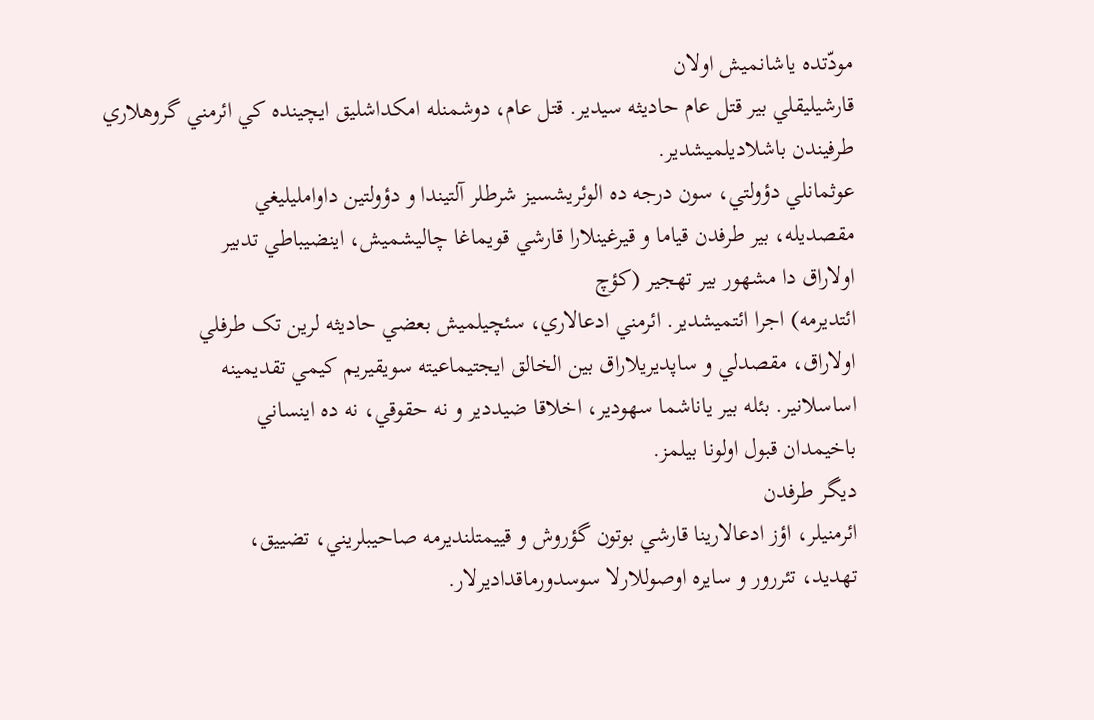مودّتده ياشانميش اولان
قارشيليقلي بير قتل عام حاديثه سيدير. قتل عام، دوشمنله امکداشليق ايچينده کي ائرمني گروهلاري طرفيندن باشلاديلميشدير.
عوثمانلي دؤولتي، سون درجه ده الوئريشسيز شرطلر آلتيندا و دؤولتين داوامليليغي
مقصديله، بير طرفدن قیاما و قيرغينلارا قارشي قويماغا چاليشميش، اينضيباطي تدبير
اولاراق دا مشهور بير تهجير (کؤچ
ائتديرمه) اجرا ائتميشدير. ائرمني ادعالاري، سئچيلميش بعضي حاديثه لرين تک طرفلي
اولاراق، مقصدلي و ساپديريلاراق بين الخالق ايجتيماعيته سويقيريم کيمي تقدیمینه
اساسلانير. بئله بير ياناشما سهودير، اخلاقا ضيددير و نه حقوقي، نه ده اينساني
باخيمدان قبول اولونا بيلمز.
ديگر طرفدن
ائرمنيلر، اؤز ادعالارينا قارشي بوتون گؤروش و قييمتلنديرمه صاحيبلريني، تضییق،
تهديد، تئررور و سایره اوصوللارلا سوسدورماقداديرلار.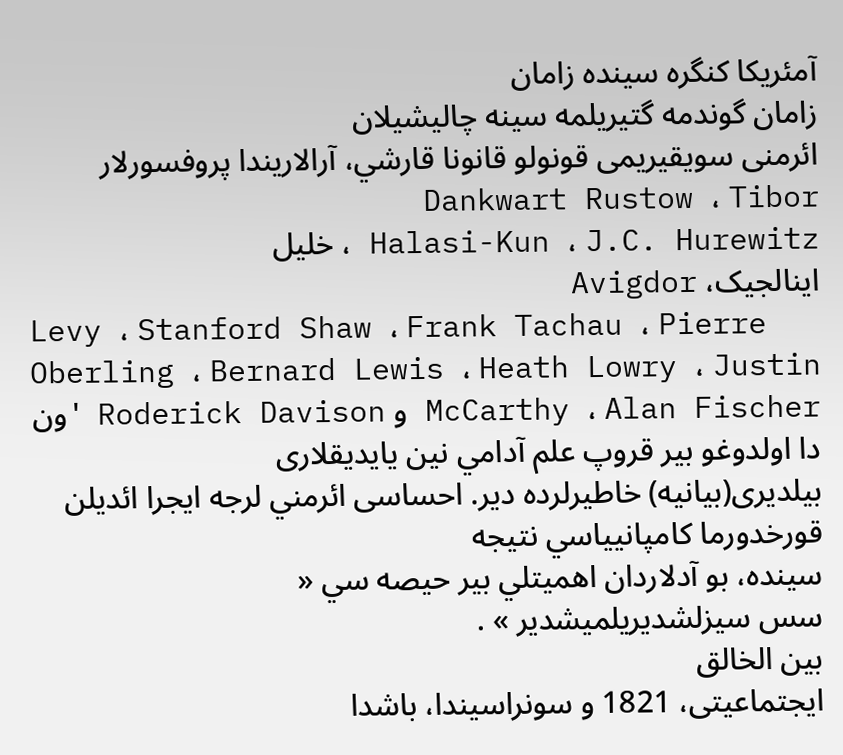آمئریکا کنگره سينده زامان
زامان گوندمه گتيريلمه سينه چاليشيلان
ائرمنی سويقيريمی قونولو قانونا قارشي، آرالاريندا پروفسورلار Dankwart Rustow ، Tibor
Halasi-Kun ، J.C. Hurewitz ، خليل
اينالجيک، Avigdor
Levy ، Stanford Shaw ، Frank Tachau ، Pierre
Oberling ، Bernard Lewis ، Heath Lowry ، Justin
McCarthy ، Alan Fischer و Roderick Davison 'ون دا اولدوغو بير قروپ علم آدامي نين یایدیقلاری
بیلدیری(بیانیه) خاطيرلرده دير. احساسی ائرمني لرجه ايجرا ائديلن قورخدورما کامپانيياسي نتيجه
سينده، بو آدلاردان اهميتلي بير حيصه سي «
سس سيزلشديريلميشدير » .
بين الخالق
ایجتماعیتی، 1821 و سونراسيندا، باشدا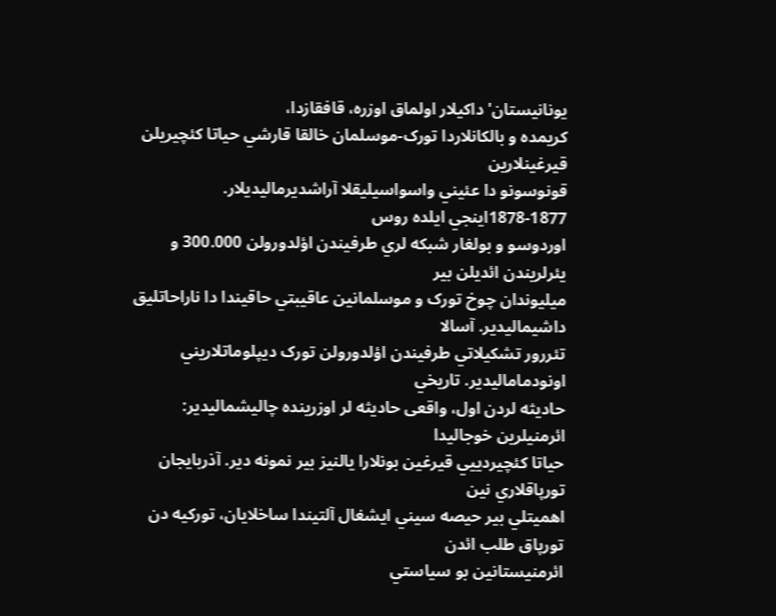يونانيستان'داکيلار اولماق اوزره، قافقازدا،
کريمده و بالکانلاردا تورک-موسلمان خالقا قارشي حياتا کئچيريلن قيرغينلارين
قونوسونو دا عئيني واسواسيليقلا آراشدیرمالیدیلار. 1877-1878اینجي ايلده روس
اوردوسو و بولغار شبکه لري طرفيندن اؤلدورولن 300.000 و يئرلريندن ائديلن بير
ميليوندان چوخ تورک و موسلمانين عاقيبتي حاقيندا دا ناراحاتليق داشيماليدير. آسالا
تئررور تشکيلاتي طرفيندن اؤلدورولن تورک ديپلوماتلاريني اونودماماليدير. تاريخي
حاديثه لردن اول، واقعی حاديثه لر اوزرينده چاليشماليدير: ائرمنيلرين خوجاليدا
حياتا کئچيرديیي قيرغين بونلارا يالنيز بير نمونه دير. آذربايجان تورپاقلاري نين
اهميتلي بير حيصه سيني ايشغال آلتيندا ساخلايان، تورکیه دن تورپاق طلب ائدن
ائرمنيستانين بو سیاستي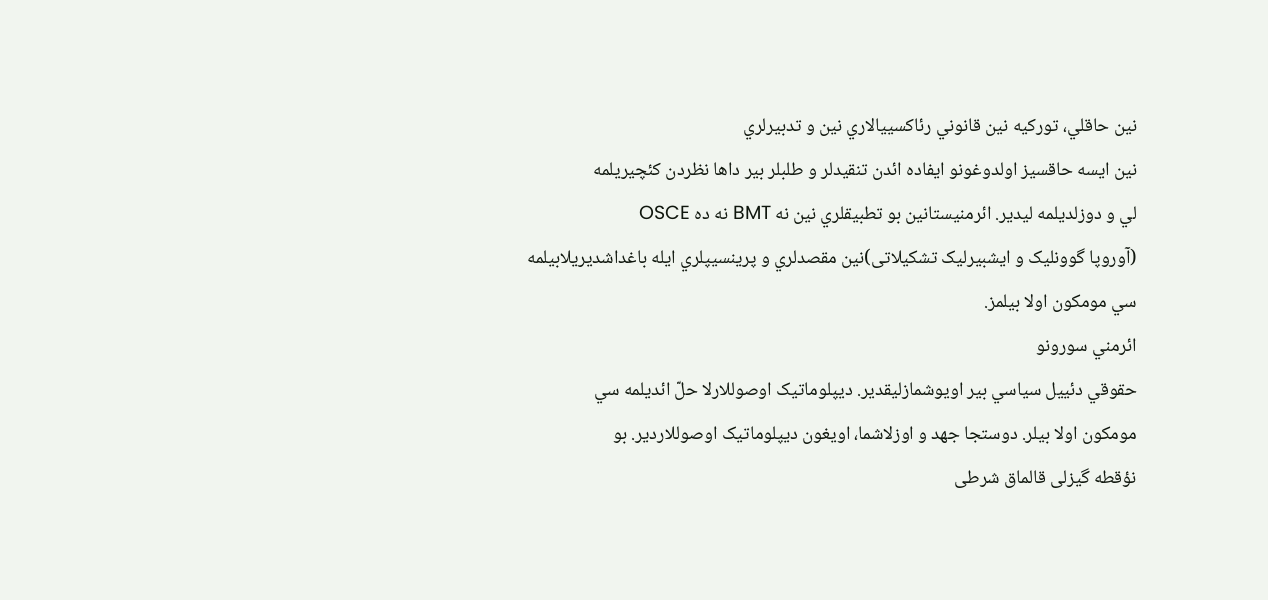نين حاقلي، تورکیه نين قانوني رئاکسييالاري نين و تدبيرلري
نين ايسه حاقسيز اولدوغونو ايفاده ائدن تنقيدلر و طلبلر بير داها نظردن کئچيريلمه
لي و دوزلديلمه ليدير. ائرمنيستانين بو تطبیقلري نين نه BMT نه ده OSCE
(آوروپا گوونلیک و ایشبیرلیک تشکیلاتی)نين مقصدلري و پرينسيپلري ايله باغداشديريلابيلمه
سي مومکون اولا بيلمز.
ائرمني سورونو
حقوقي دئييل سياسي بير اويوشمازليقدير. ديپلوماتيک اوصوللارلا حلّ ائديلمه سي
مومکون اولا بيلر. دوستجا جهد و اوزلاشما، اويغون ديپلوماتيک اوصوللاردير. بو
نؤقطه گیزلی قالماق شرطی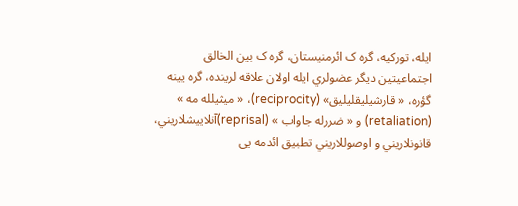ایله، تورکیه، گره ک ائرمنيستان، گره ک بين الخالق
اجتماعيتين ديگر عضولري ايله اولان علاقه لرينده، گره یينه گؤره، « قارشيليقليليق» (reciprocity)، « ميثیلله مه » (retaliation) و « ضررله جاواب » (reprisal)آنلاييشلاريني،
قانونلاريني و اوصوللاريني تطبیق ائدمه یی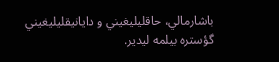باشارمالي، حاقليليغيني و دايانيقليليغيني
گؤستره بيلمه ليدير.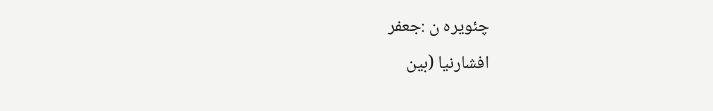چئویره ن :جعفر
افشارنیا (بین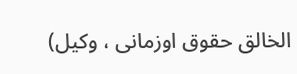الخالق حقوق اوزمانی ، وکیل)